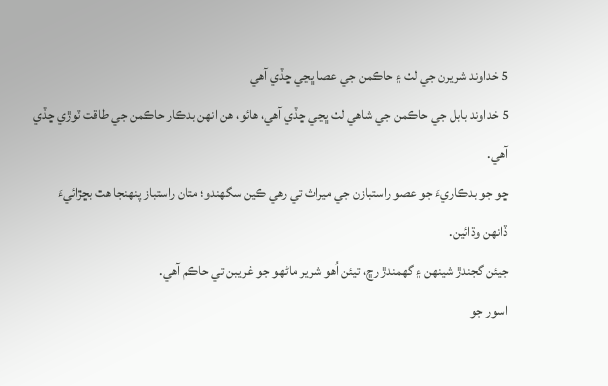5 خداوند شريرن جي لٺ ۽ حاڪمن جي عصا ڀڃي ڇڏي آهي
5 خداوند بابل جي حاڪمن جي شاهي لٺ ڀڃي ڇڏي آهي، هائو، هن انهن بدڪار حاڪمن جي طاقت ٽوڙي ڇڏي آهي.
ڇو جو بدڪاريءَ جو عصو راستبازن جي ميراث تي رهي ڪين سگهندو؛ متان راستباز پنهنجا هٿ بڇڙائيءَ ڏانهن وڌائين.
جيئن گجندڙ شينهن ۽ گهمندڙ رڇ، تيئن اُهو شرير ماڻهو جو غريبن تي حاڪم آهي.
اسور جو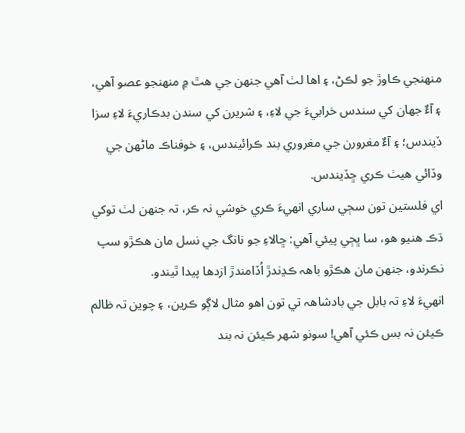منهنجي ڪاوڙ جو لڪڻ، ۽ اها لٺ آهي جنهن جي هٿ ۾ منهنجو عصو آهي،
۽ آءٌ جهان کي سندس خرابيءَ جي لاءِ، ۽ شريرن کي سندن بدڪاريءَ لاءِ سزا ڏيندس؛ ۽ آءٌ مغرورن جي مغروري بند ڪرائيندس، ۽ خوفناڪ ماڻهن جي وڏائي هيٺ ڪري ڇڏيندس.
اي فلستين تون سڄي ساري انهيءَ ڪري خوشي نہ ڪر، تہ جنهن لٺ توکي ڌڪ هنيو هو، سا ڀڄي پيئي آهي: ڇالاءِ جو نانگ جي نسل مان هڪڙو سپ نڪرندو، جنهن مان هڪڙو باهہ ڪڍندڙ اُڏامندڙ ازدها پيدا ٿيندو.
انهيءَ لاءِ تہ بابل جي بادشاهہ تي تون اهو مثال لاڳو ڪرين، ۽ چوين تہ ظالم ڪيئن نہ بس ڪئي آهي! سونو شهر ڪيئن نہ بند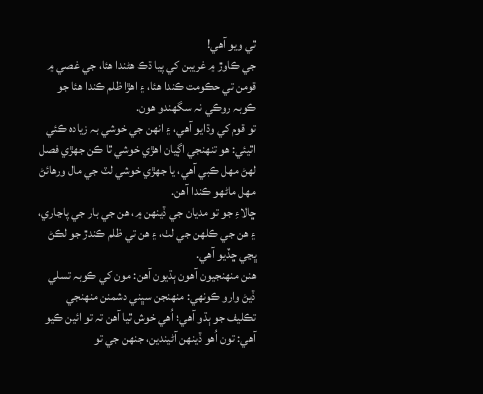ٿي ويو آهي!
جي ڪاوڙ ۾ غريبن کي پيا ڌڪ هڻندا هئا، جي غصي ۾ قومن تي حڪومت ڪندا هئا، ۽ اهڙا ظلم ڪندا هئا جو ڪوبہ روڪي نہ سگهندو هون.
تو قوم کي وڌايو آهي، ۽ انهن جي خوشي بہ زيادہ ڪئي اٿيئي: هو تنهنجي اڳيان اهڙي خوشي ٿا ڪن جهڙي فصل لهڻ مهل ڪبي آهي، يا جهڙي خوشي لٽ جي مال ورهائڻ مهل ماڻهو ڪندا آهن.
ڇالاءِ جو تو مديان جي ڏينهن ۾، هن جي بار جي پاڃاري، ۽ هن جي ڪلهن جي لٺ، ۽ هن تي ظلم ڪندڙ جو لڪڻ ڀڃي ڇڏيو آهي.
هنن منهنجيون آهون ٻڌيون آهن: مون کي ڪوبہ تسلي ڏيڻ وارو ڪونهي: منهنجن سڀني دشمنن منهنجي تڪليف جو ٻڌو آهي؛ اُهي خوش ٿيا آهن تہ تو ائين ڪيو آهي: تون اُهو ڏينهن آڻيندين، جنهن جي تو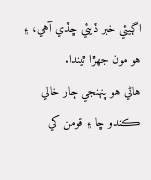اڳيئي خبر ڏيئي ڇڏي آهي، ۽ هو مون جهڙا ٿيندا.
هاڻي هو پنهنجي ڄار خالي ڪندو ڇا ۽ قومن کي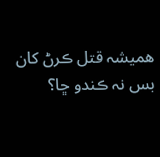هميشہ قتل ڪرڻ کان بس نہ ڪندو ڇا؟